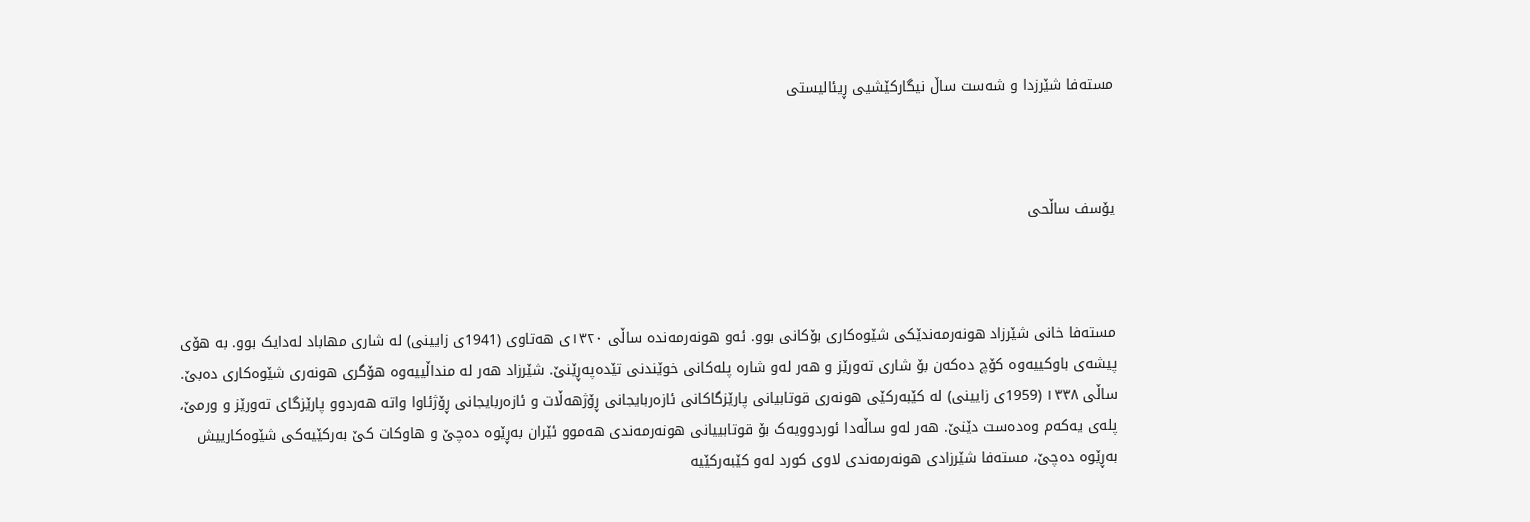مستەفا شێرزدا و شەست ساڵ نیگارکێشیی ڕیئالیستی



یۆسف ساڵحی



مستەفا خانی شێرزاد هونەرمەندێکی شێوەکاری بۆکانی بوو. ئەو هونەرمەندە ساڵی ١٣٢٠ی هەتاوی (1941ی زایینی) لە شاری مهاباد لەدایک بوو. بە هۆی پیشەی باوکییەوە کۆچ دەکەن بۆ شاری تەورێز و هەر لەو شارە پلەکانی خوێندنی تێدەپەڕێنێ. شێرزاد هەر لە منداڵییەوە هۆگری هونەری شێوەکاری دەبێ. ساڵی ١٣٣٨ (1959ی زایینی) لە کێبەرکێی هونەری قوتابیانی پارێزگاکانی ئازەربایجانی ڕۆژهەڵات و ئازەربایجانی ڕۆژئاوا واتە هەردوو پارێزگای تەورێز و ورمێ، پلەی یەکەم وەدەست دێنێ. هەر لەو ساڵەدا ئوردوویەک بۆ قوتابییانی هونەرمەندی هەموو ئێران بەڕێوە دەچێ و هاوکات کێ بەرکێیەکی شێوەکارییش بەڕێوە دەچێ، مستەفا شێرزادی هونەرمەندی لاوی کورد لەو کێبەرکێیە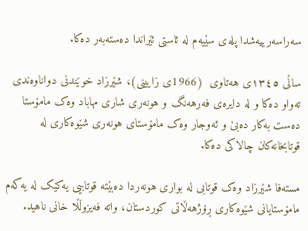سەراسەرییەشدا پلەی سێیەم لە ئاستی ئێراندا دەستەبەر دەکا.

ساڵی ١٣٤٥ی هەتاوی  (1966ی زایینی)، شێرزاد خوێندنی دواناوەندی تەواو دەکا و لە دایرەی فەرهەنگ و هونەری شاری مهاباد وەک مامۆستا دەست بەکار دەبێ و ئەوجار وەک مامۆستای هونەری شێوەکاری لە قوتابخانەکان چالاکی دەکا.

مستەفا شێرزاد وەک قوتابی لە بواری هونەردا دەبێتە قوتابیی یەکێک لە یەکەم مامۆستایانی شێوەکاری ڕۆژهەڵاتی کوردستان، واتە فەیزوڵڵا خانی ناهید.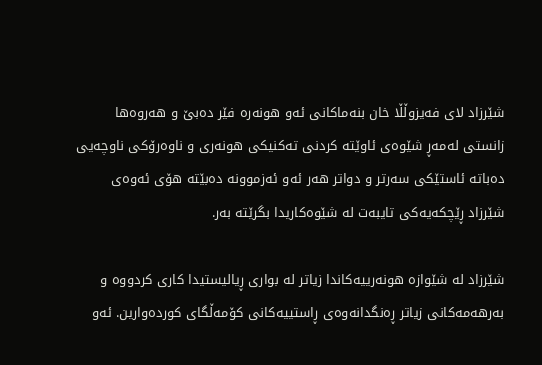شێرزاد لای فەیزوڵڵا خان بنەماکانی ئەو هونەرە فێر دەبێ و هەروەها زانستی لەمەڕ شێوەی ئاوێتە کردنی تەکنیکی هونەری و ناوەرۆکی ناوچەیی دەباتە ئاستێکی سەرتر و دواتر هەر ئەو ئەزموونە دەبێتە هۆی ئەوەی شێرزاد ڕێچکەیەکی تایبەت لە شێوەکاریدا بگرێتە بەر.

شێرزاد لە شێوازە هونەرییەکاندا زیاتر لە بواری ڕیالیستیدا کاری کردووە و بەرهەمەکانی زیاتر ڕەنگدانەوەی ڕاستییەکانی کۆمەڵگای کوردەوارین. ئەو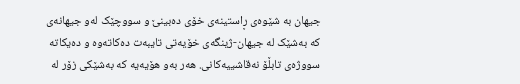جیهان بە شێوەی ڕاستینەی خۆی دەبینێ و سووچێک لەو جیهانەی کە بەشێک لە جیهان-ژینگەی خۆیەتی تایبەت دەکاتەوە و دەیکاتە سووژەی تابڵۆ نەقاشییەکانی. هەر بەو هۆیەیە کە بەشێکی زۆر لە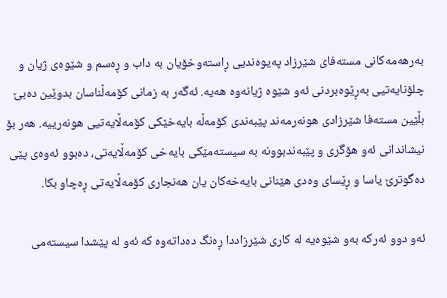بەرهەمەکانی مستەفای شێرزاد پەیوەندیی ڕاستەوخۆیان بە داب و ڕەسم و شێوەی ژیان و چلۆنایەتیی بەڕێوەبردنی ئەو شێوە ژیانەوە هەیە. ئەگەر بە زمانی کۆمەڵناسان بدوێین دەبێ بڵێین مستەفا شێرزادی هونەرمەند پێبەندی کۆمەڵە بایەخێکی کۆمەڵایەتیی هونەرییە. هەر بۆ نیشاندانی ئەو هۆگری و پێبەندبوونە بە سیستەمێکی بایەخی کۆمەڵایەتی، دەبوو ئەوەی پێی دەگوترێ یاسا و ڕێسای وەدی هێنانی بایەخەکان یان هەنجاری کۆمەڵایەتی ڕەچاو بکا.

ئەو دوو ئەرکە بەو شێوەیە لە کاری شێرزاددا ڕەنگ دەداتەوە کە ئەو لە پێشدا سیستەمی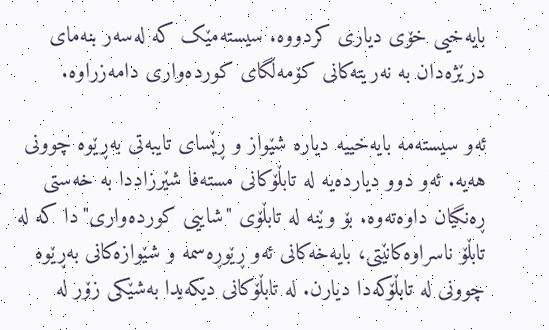بایەخیی خۆی دیاری کردووە. سیستەمێک کە لەسەر بنەمای درێژەدان بە نەریتەکانی کۆمەڵگای کوردەواری دامەزراوە.

ئەو سیستەمە بایەخییە دیارە شێواز و ڕێسای تایبەتی بەڕێوە چوونی هەیە. ئەو دوو دیاردەیە لە تابڵۆکانی مستەفا شێرزاددا بە خەستی ڕەنگیان داوەتەوە. بۆ وێنە لە تابڵۆی "شاییی کوردەواری"دا کە لە تابڵۆ ناسراوەکانێتی، بایەخەکانی ئەو ڕێوڕەسمە و شێوازەکانی بەڕێوە چوونی لە تابڵۆکەدا دیارن. لە تابڵۆکانی دیکەیدا بەشێکی زۆر لە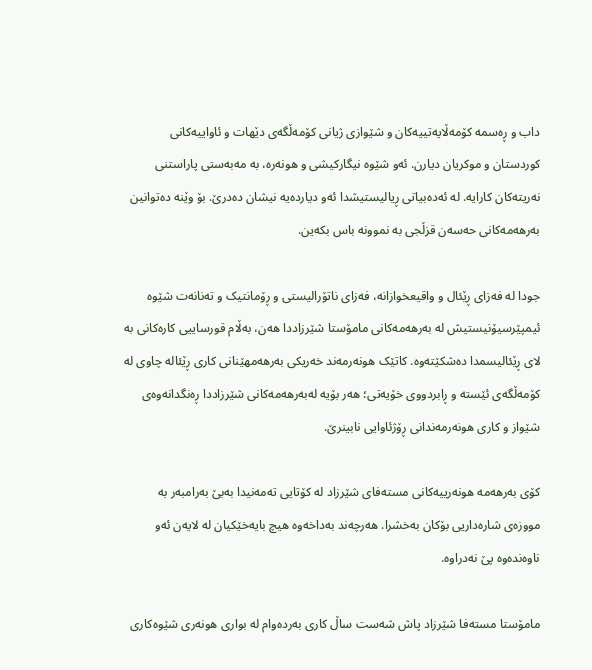داب و ڕەسمە کۆمەڵایەتییەکان و شێوازی ژیانی کۆمەڵگەی دێهات و ئاواییەکانی کوردستان و موکریان دیارن. ئەو شێوە نیگارکيشی و هونەرە، بە مەبەستی پاراستنی نەریتەکان کارایە. لە ئەدەبیاتی ڕیالیستیشدا ئەو دیاردەیە نیشان دەدرێ. بۆ وێنە دەتوانین بەرهەمەکانی حەسەن قزڵجی بە نموونە باس بکەین.

جودا لە فەزای ڕێئال و واقیعخوازانە، فەزای ناتۆرالیستی و ڕۆمانتیک و تەنانەت شێوە ئیمپێرسیۆنیستیش لە بەرهەمەکانی مامۆستا شێرزاددا هەن، بەڵام قورساییی کارەکانی بە لای ڕێئالیسمدا دەشکێتەوە. کاتێک هونەرمەند خەریکی بەرهەمهێنانی کاری ڕێئالە چاوی لە کۆمەڵگەی ئێستە و ڕابردووی خۆیەتی؛ هەر بۆیە لەبەرهەمەکانی شێرزاددا ڕەنگدانەوەی شێواز و کاری هونەرمەندانی ڕۆژئاوایی نابینرێ.

کۆی بەرهەمە هونەرییەکانی مستەفای شێرزاد لە کۆتایی تەمەنیدا بەبێ بەرامبەر بە مووزەی شارەداریی بۆکان بەخشرا. هەرچەند بەداخەوە هیچ بایەخێکیان لە لایەن ئەو ناوەندەوە پێ نەدراوە.

مامۆستا مستەفا شێرزاد پاش شەست ساڵ کاری بەردەوام لە بواری هونەری شێوەکاری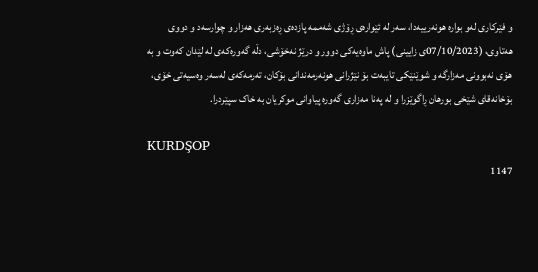و فێرکاری لەو بوارە هونەرییەدا، سەر لە ئێوارەی ڕۆژی شەممە پازدەی ڕەزبەری هەزار و چوارسەد و دووی هەتاوی، (07/10/2023ی زایینی) پاش ماوەیەکی دوور و درێژ نەخۆشی، دڵە گەورەکەی لە لێدان کەوت و بە هۆی نەبوونی مەزارگە و شوێنێکی تایبەت بۆ نێژرانی هونەرمەندانی بۆکان، تەرمەکەی لەسەر وەسیەتی خۆی، بۆخانەقای شێخی بورهان ڕاگوێزرا و لە پەنا مەزاری گەورە پیاوانی موکریان بە خاک سپێردرا.

KURDŞOP
1147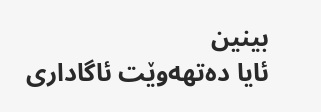بینین
ئایا دەتهەوێت ئاگاداری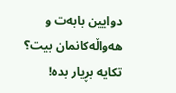دوایین بابەت و هەواڵەکانمان بیت؟
تکایە بڕیار بدە!